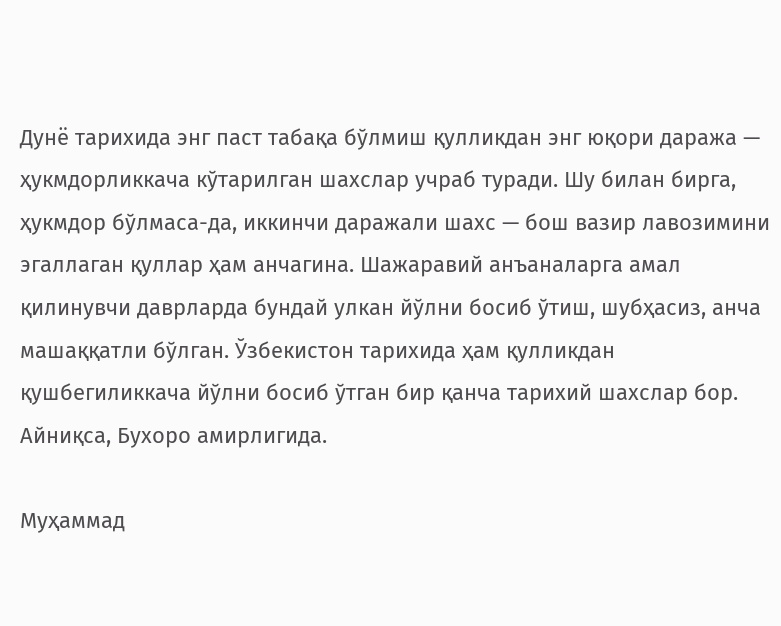Дунё тарихида энг паст табақа бўлмиш қулликдан энг юқори даража — ҳукмдорликкача кўтарилган шахслар учраб туради. Шу билан бирга, ҳукмдор бўлмаса-да, иккинчи даражали шахс — бош вазир лавозимини эгаллаган қуллар ҳам анчагина. Шажаравий анъаналарга амал қилинувчи даврларда бундай улкан йўлни босиб ўтиш, шубҳасиз, анча машаққатли бўлган. Ўзбекистон тарихида ҳам қулликдан қушбегиликкача йўлни босиб ўтган бир қанча тарихий шахслар бор. Айниқса, Бухоро амирлигида.

Муҳаммад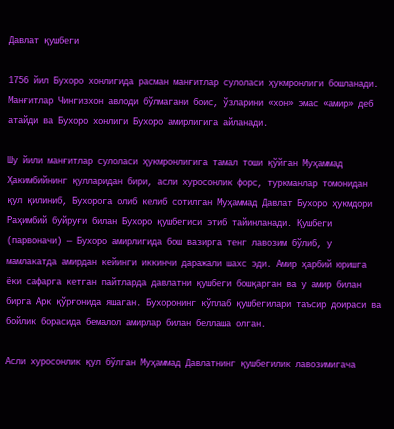Давлат қушбеги

1756 йил Бухоро хонлигида расман манғитлар сулоласи ҳукмронлиги бошланади. Манғитлар Чингизхон авлоди бўлмагани боис, ўзларини «хон» эмас «амир» деб атайди ва Бухоро хонлиги Бухоро амирлигига айланади.

Шу йили манғитлар сулоласи ҳукмронлигига тамал тоши қўйган Муҳаммад Ҳакимбийнинг қулларидан бири, асли хуросонлик форс, туркманлар томонидан қул қилиниб, Бухорога олиб келиб сотилган Муҳаммад Давлат Бухоро ҳукмдори Раҳимбий буйруғи билан Бухоро қушбегиси этиб тайинланади. Қушбеги (парвоначи) — Бухоро амирлигида бош вазирга тенг лавозим бўлиб, у мамлакатда амирдан кейинги иккинчи даражали шахс эди. Амир ҳарбий юришга ёки сафарга кетган пайтларда давлатни қушбеги бошқарган ва у амир билан бирга Арк қўрғонида яшаган. Бухоронинг кўплаб қушбегилари таъсир доираси ва бойлик борасида бемалол амирлар билан беллаша олган.

Асли хуросонлик қул бўлган Муҳаммад Давлатнинг қушбегилик лавозимигача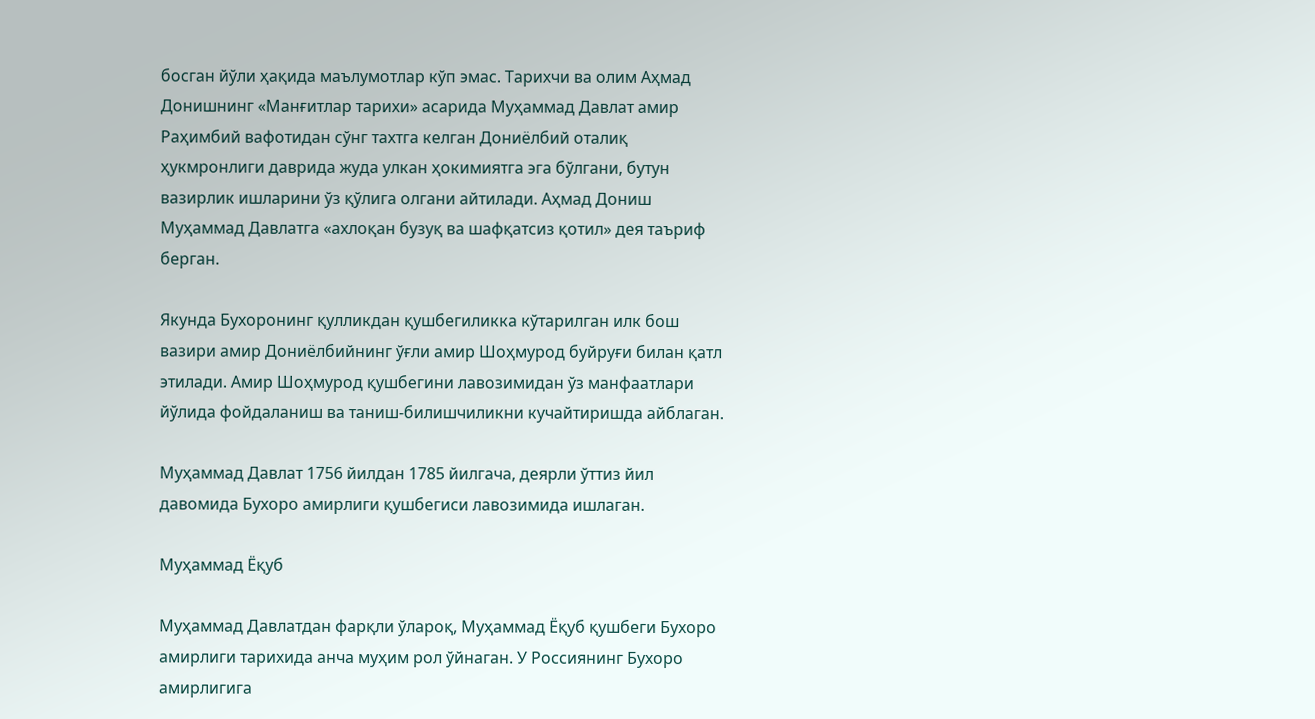босган йўли ҳақида маълумотлар кўп эмас. Тарихчи ва олим Аҳмад Донишнинг «Манғитлар тарихи» асарида Муҳаммад Давлат амир Раҳимбий вафотидан сўнг тахтга келган Дониёлбий оталиқ ҳукмронлиги даврида жуда улкан ҳокимиятга эга бўлгани, бутун вазирлик ишларини ўз қўлига олгани айтилади. Аҳмад Дониш Муҳаммад Давлатга «ахлоқан бузуқ ва шафқатсиз қотил» дея таъриф берган.

Якунда Бухоронинг қулликдан қушбегиликка кўтарилган илк бош вазири амир Дониёлбийнинг ўғли амир Шоҳмурод буйруғи билан қатл этилади. Амир Шоҳмурод қушбегини лавозимидан ўз манфаатлари йўлида фойдаланиш ва таниш-билишчиликни кучайтиришда айблаган.

Муҳаммад Давлат 1756 йилдан 1785 йилгача, деярли ўттиз йил давомида Бухоро амирлиги қушбегиси лавозимида ишлаган.

Муҳаммад Ёқуб

Муҳаммад Давлатдан фарқли ўлароқ, Муҳаммад Ёқуб қушбеги Бухоро амирлиги тарихида анча муҳим рол ўйнаган. У Россиянинг Бухоро амирлигига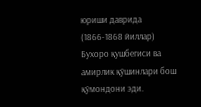юриши даврида (1866-1868 йиллар) Бухоро қушбегиси ва амирлик қўшинлари бош қўмондони эди.